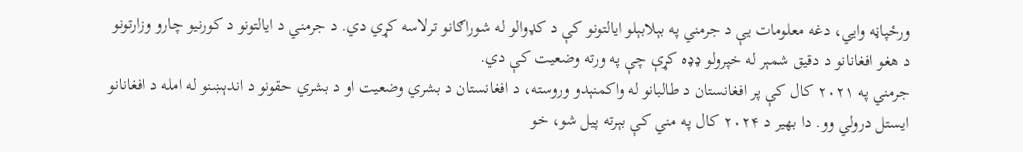ورځپاڼه وايي، دغه معلومات یې د جرمني په بېلابېلو ایالتونو کې د کډوالو له شوراګانو ترلاسه کړي دي. د جرمني د ایالتونو د کورنیو چارو وزارتونو د هغو افغانانو د دقیق شمېر له خپرولو ډډه کړې چې په ورته وضعیت کې دي.
جرمني په ۲۰۲۱ کال کې پر افغانستان د طالبانو له واکمنېدو وروسته، د افغانستان د بشري وضعیت او د بشري حقونو د اندېښنو له امله د افغانانو ایستل درولي وو. دا بهیر د ۲۰۲۴ کال په مني کې بېرته پیل شو، خو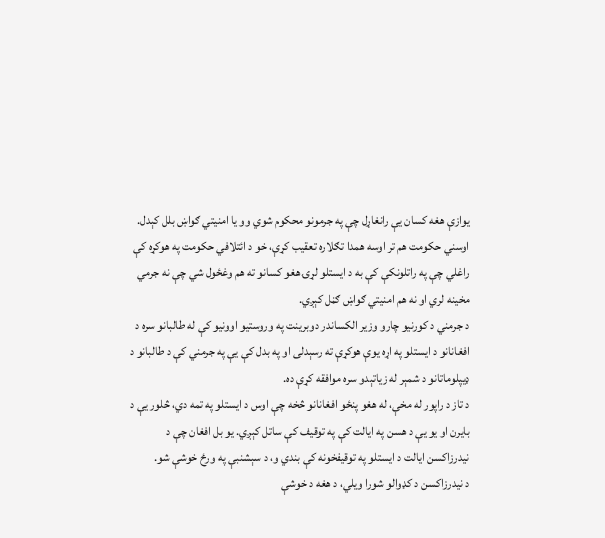یوازې هغه کسان یې رانغاړل چې په جرمونو محکوم شوي وو یا امنیتي ګواښ بلل کېدل.
اوسني حکومت هم تر اوسه همدا تګلاره تعقیب کړې، خو د ائتلافي حکومت په هوکړه کې راغلي چې په راتلونکې کې به د ایستلو لړۍ هغو کسانو ته هم وغځول شي چې نه جرمي مخینه لري او نه هم امنیتي ګواښ ګڼل کېږي.
د جرمني د کورنیو چارو وزیر الکساندر دوبرینت په وروستیو اوونیو کې له طالبانو سره د افغانانو د ایستلو په اړه یوې هوکړې ته رسېدلی او په بدل کې یې په جرمني کې د طالبانو د ډیپلوماتانو د شمېر له زیاتېدو سره موافقه کړې ده.
د تاز د راپور له مخې، له هغو پنځو افغانانو څخه چې اوس د ایستلو په تمه دي، څلور یې د بایرن او یو یې د هسن په ایالت کې په توقیف کې ساتل کېږي. یو بل افغان چې د نیدرزاکسن ایالت د ایستلو په توقیفخونه کې بندي و، د سېشنبې په ورځ خوشې شو.
د نیدرزاکسن د کډوالو شورا ویلي، د هغه د خوشې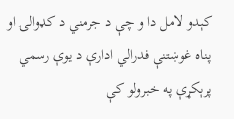کېدو لامل دا و چې د جرمني د کډوالۍ او پناه غوښتنې فدرالي ادارې د یوې رسمي پرېکړې په خبرولو کې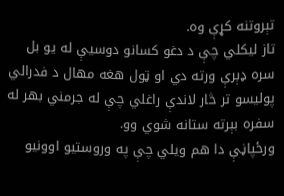تېروتنه کړې وه.
تاز لیکلي چې د دغو کسانو دوسیې له یو بل سره ډېرې ورته دي او ټول هغه مهال د فدرالي پولیسو تر څار لاندې راغلي چې له جرمني بهر له سفره بېرته ستانه شوي وو.
ورځپاڼې دا هم ویلي چې په وروستیو اوونیو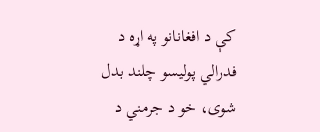کې د افغانانو په اړه د فدرالي پولیسو چلند بدل شوی، خو د جرمني د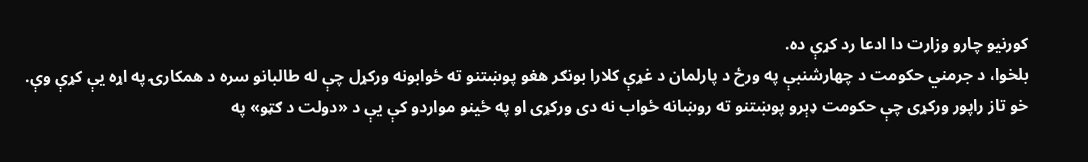کورنیو چارو وزارت دا ادعا رد کړې ده.
بلخوا، د جرمني حکومت د چهارشنبې په ورځ د پارلمان د غړې کلارا بونګر هغو پوښتنو ته ځوابونه ورکړل چې له طالبانو سره د همکارۍ په اړه یې کړې وې. خو تاز راپور ورکړی چې حکومت ډېرو پوښتنو ته روښانه ځواب نه دی ورکړی او په ځینو مواردو کې یې د «دولت د ګټو» په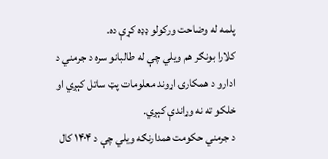پلمه له وضاحت ورکولو ډډه کړې ده.
کلارا بونګر هم ویلي چې له طالبانو سره د جرمني د ادارو د همکارۍ اړوند معلومات پټ ساتل کېږي او خلکو ته نه وړاندې کېږي.
د جرمني حکومت همدارنګه ویلي چې د ۱۴۰۴ کال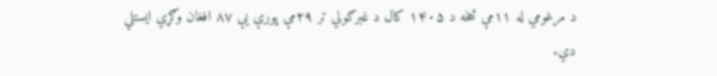د مرغومي له ۱۱مې څخه د ۱۴۰۵ کال د غبرګولي تر ۲۹مې پورې یې ۸۷ افغان وګړي ایستلي دي.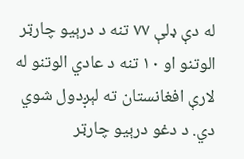له دې ډلې ۷۷ تنه د درېیو چارټر الوتنو او ۱۰ تنه د عادي الوتنو له لارې افغانستان ته لېږدول شوي دي. د دغو درېیو چارټر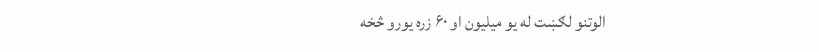الوتنو لګښت له یو میلیون او ۶۰ زره یورو څخه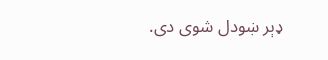ډېر ښودل شوی دی.